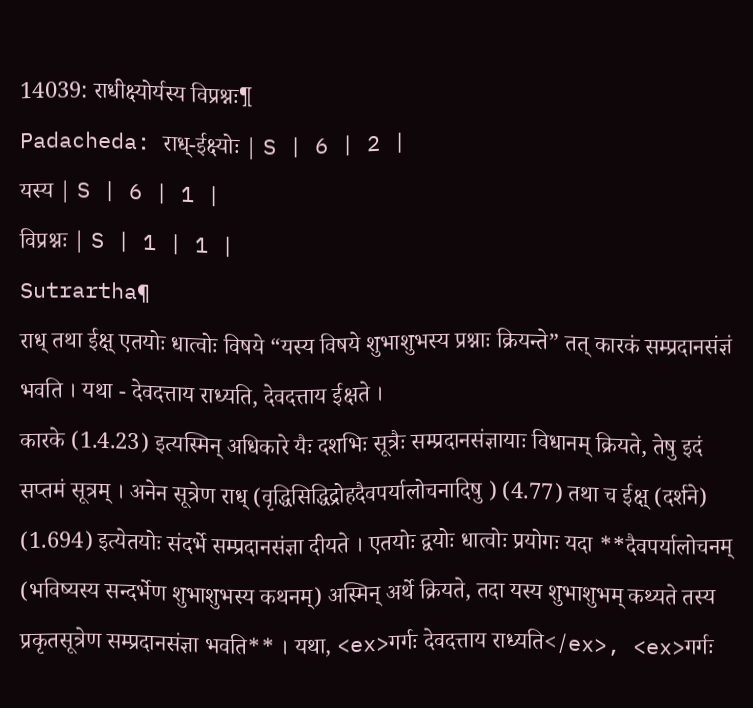14039: राधीक्ष्योर्यस्य विप्रश्नः¶
Padacheda: राध्-ईक्ष्योः | S | 6 | 2 |
यस्य | S | 6 | 1 |
विप्रश्नः | S | 1 | 1 |
Sutrartha¶
राध् तथा ईक्ष् एतयोः धात्वोः विषये “यस्य विषये शुभाशुभस्य प्रश्नाः क्रियन्ते” तत् कारकं सम्प्रदानसंज्ञं भवति । यथा - देवदत्ताय राध्यति, देवदत्ताय ईक्षते ।
कारके (1.4.23) इत्यस्मिन् अधिकारे यैः दशभिः सूत्रैः सम्प्रदानसंज्ञायाः विधानम् क्रियते, तेषु इदं सप्तमं सूत्रम् । अनेन सूत्रेण राध् (वृद्धिसिद्धिद्रोहदैवपर्यालोचनादिषु ) (4.77) तथा च ईक्ष् (दर्शने) (1.694) इत्येतयोः संदर्भे सम्प्रदानसंज्ञा दीयते । एतयोः द्वयोः धात्वोः प्रयोगः यदा **दैवपर्यालोचनम् (भविष्यस्य सन्दर्भेण शुभाशुभस्य कथनम्) अस्मिन् अर्थे क्रियते, तदा यस्य शुभाशुभम् कथ्यते तस्य प्रकृतसूत्रेण सम्प्रदानसंज्ञा भवति** । यथा, <ex>गर्गः देवदत्ताय राध्यति</ex>, <ex>गर्गः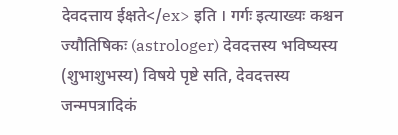देवदत्ताय ईक्षते</ex> इति । गर्गः इत्याख्यः कश्चन ज्यौतिषिकः (astrologer) देवदत्तस्य भविष्यस्य (शुभाशुभस्य) विषये पृष्टे सति, देवदत्तस्य जन्मपत्रादिकं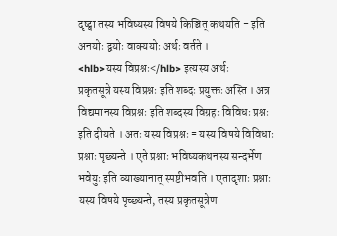दृष्ट्वा तस्य भविष्यस्य विषये किञ्चित् कथयति - इति अनयोः द्वयोः वाक्ययोः अर्थः वर्तते ।
<hlb>यस्य विप्रश्नः</hlb> इत्यस्य अर्थः
प्रकृतसूत्रे यस्य विप्रश्नः इति शब्दः प्रयुक्तः अस्ति । अत्र विद्यमानस्य विप्रश्नः इति शब्दस्य विग्रहः विविधः प्रश्नः इति दीयते । अतः यस्य विप्रश्नः = यस्य विषये विविधाः प्रश्नाः पृछ्यन्ते । एते प्रश्नाः भविष्यकथनस्य सन्दर्भेण भवेयुः इति व्याख्यानात् स्पष्टीभवति । एतादृशाः प्रश्नाः यस्य विषये पृच्छ्यन्ते, तस्य प्रकृतसूत्रेण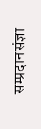सम्प्रदानसंज्ञा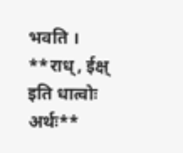भवति ।
**राध्, ईक्ष् इति धात्वोः अर्थः**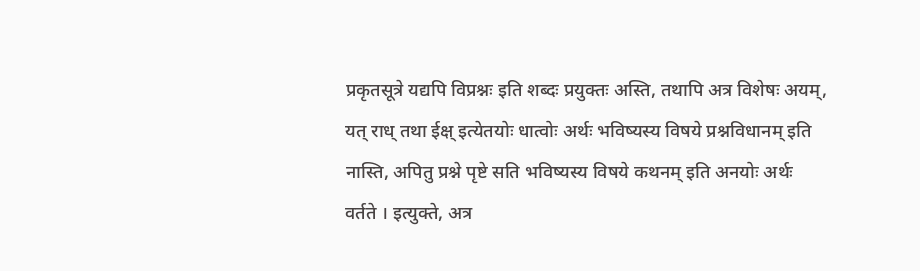प्रकृतसूत्रे यद्यपि विप्रश्नः इति शब्दः प्रयुक्तः अस्ति, तथापि अत्र विशेषः अयम्, यत् राध् तथा ईक्ष् इत्येतयोः धात्वोः अर्थः भविष्यस्य विषये प्रश्नविधानम् इति नास्ति, अपितु प्रश्ने पृष्टे सति भविष्यस्य विषये कथनम् इति अनयोः अर्थः वर्तते । इत्युक्ते, अत्र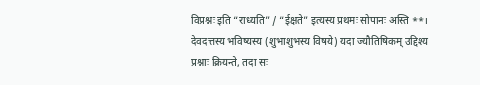विप्रश्नः इति “राध्यति” / “ईक्षते” इत्यस्य प्रथमः सोपानः अस्ति **। देवदत्तस्य भविष्यस्य (शुभाशुभस्य विषये) यदा ज्यौतिषिकम् उद्दिश्य प्रश्नाः क्रियन्ते, तदा सः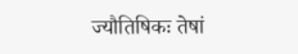ज्यौतिषिकः तेषां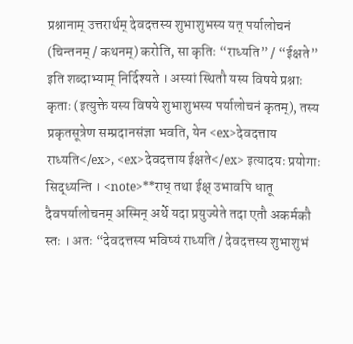प्रश्नानाम् उत्तरार्थम् देवदत्तस्य शुभाशुभस्य यत् पर्यालोचनं (चिन्तनम् / कथनम्) करोति, सा कृतिः “राध्यति” / “ईक्षते” इति शब्दाभ्याम् निर्दिश्यते । अस्यां स्थितौ यस्य विषये प्रश्नाः कृताः (इत्युक्ते यस्य विषये शुभाशुभस्य पर्यालोचनं कृतम्), तस्य प्रकृतसूत्रेण सम्प्रदानसंज्ञा भवति, येन <ex>देवदत्ताय राध्यति</ex>, <ex>देवदत्ताय ईक्षते</ex> इत्यादयः प्रयोगाः सिद्ध्यन्ति । <note>**राध् तथा ईक्ष् उभावपि धातू दैवपर्यालोचनम् अस्मिन् अर्थे यदा प्रयुज्येते तदा एतौ अकर्मकौ स्तः । अतः “देवदत्तस्य भविष्यं राध्यति / देवदत्तस्य शुभाशुभं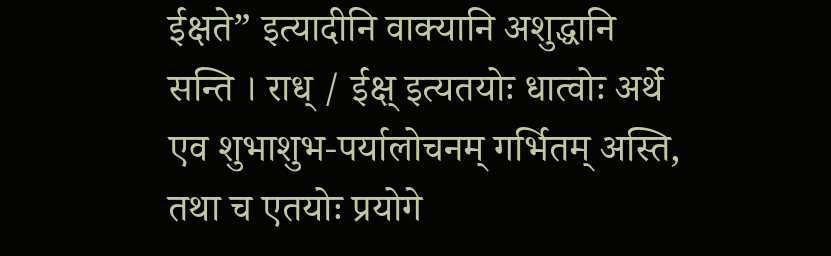ईक्षते” इत्यादीनि वाक्यानि अशुद्धानि सन्ति । राध् / ईक्ष् इत्यतयोः धात्वोः अर्थे एव शुभाशुभ-पर्यालोचनम् गर्भितम् अस्ति, तथा च एतयोः प्रयोगे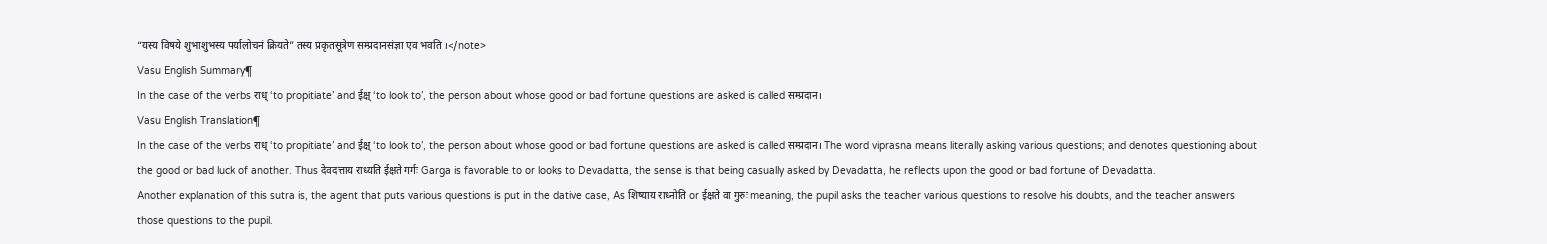“यस्य विषये शुभाशुभस्य पर्यालोचनं क्रियते” तस्य प्रकृतसूत्रेण सम्प्रदानसंज्ञा एव भवति ।</note>
Vasu English Summary¶
In the case of the verbs राध् ‘to propitiate’ and ईक्ष् ‘to look to’, the person about whose good or bad fortune questions are asked is called सम्प्रदान।
Vasu English Translation¶
In the case of the verbs राध् ‘to propitiate’ and ईक्ष् ‘to look to’, the person about whose good or bad fortune questions are asked is called सम्प्रदान। The word viprasna means literally asking various questions; and denotes questioning about the good or bad luck of another. Thus देवदत्ताय राध्यति ईक्षते गर्गः Garga is favorable to or looks to Devadatta, the sense is that being casually asked by Devadatta, he reflects upon the good or bad fortune of Devadatta.
Another explanation of this sutra is, the agent that puts various questions is put in the dative case, As शिष्याय राध्नोति or ईक्षते वा गुरुः meaning, the pupil asks the teacher various questions to resolve his doubts, and the teacher answers those questions to the pupil.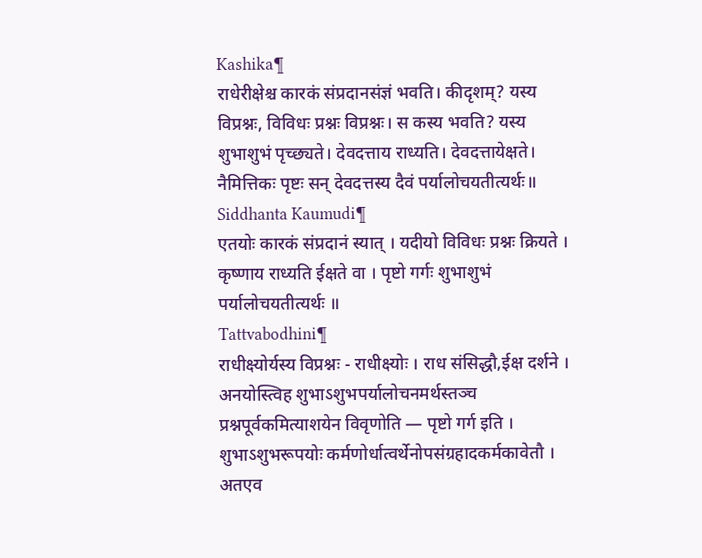Kashika¶
राधेरीक्षेश्च कारकं संप्रदानसंज्ञं भवति। कीदृशम्? यस्य विप्रश्नः, विविधः प्रश्नः विप्रश्नः। स कस्य भवति? यस्य शुभाशुभं पृच्छ्यते। देवदत्ताय राध्यति। देवदत्तायेक्षते। नैमित्तिकः पृष्टः सन् देवदत्तस्य दैवं पर्यालोचयतीत्यर्थः॥
Siddhanta Kaumudi¶
एतयोः कारकं संप्रदानं स्यात् । यदीयो विविधः प्रश्नः क्रियते । कृष्णाय राध्यति ईक्षते वा । पृष्टो गर्गः शुभाशुभं पर्यालोचयतीत्यर्थः ॥
Tattvabodhini¶
राधीक्ष्योर्यस्य विप्रश्नः - राधीक्ष्योः । राध संसिद्धौ,ईक्ष दर्शने । अनयोस्त्विह शुभाऽशुभपर्यालोचनमर्थस्तञ्च प्रश्नपूर्वकमित्याशयेन विवृणोति — पृष्टो गर्ग इति । शुभाऽशुभरूपयोः कर्मणोर्धात्वर्थेनोपसंग्रहादकर्मकावेतौ । अतएव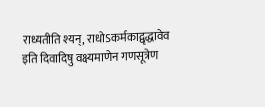राध्यतीति श्यन्, राधोऽकर्मकाद्वृद्धावेव इति दिवादिषु वक्ष्यमाणेन गणसूत्रेण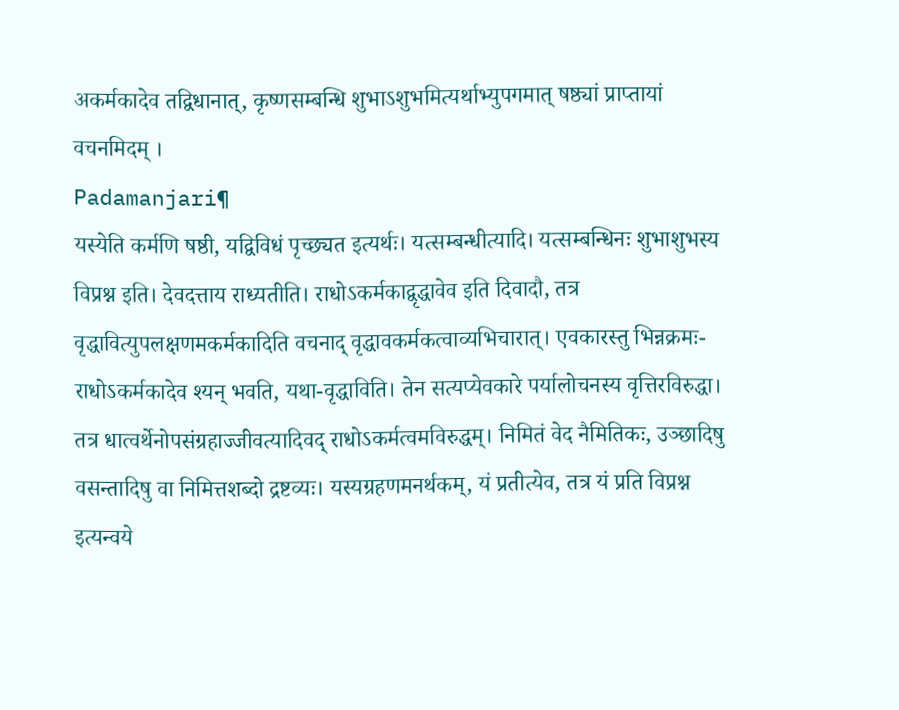अकर्मकादेव तद्विधानात्, कृष्णसम्बन्धि शुभाऽशुभमित्यर्थाभ्युपगमात् षष्ठ्यां प्राप्तायां वचनमिदम् ।
Padamanjari¶
यस्येति कर्मणि षष्ठी, यद्विविधं पृच्छ्यत इत्यर्थः। यत्सम्बन्धीत्यादि। यत्सम्बन्धिनः शुभाशुभस्य विप्रश्न इति। देवदत्ताय राध्यतीति। राधोऽकर्मकाद्वृद्धावेव इति दिवादौ, तत्र वृद्धावित्युपलक्षणमकर्मकादिति वचनाद् वृद्धावकर्मकत्वाव्यभिचारात्। एवकारस्तु भिन्नक्रमः- राधोऽकर्मकादेव श्यन् भवति, यथा-वृद्धाविति। तेन सत्यप्येवकारे पर्यालोचनस्य वृत्तिरविरुद्धा। तत्र धात्वर्थेनोपसंग्रहाज्जीवत्यादिवद् राधोऽकर्मत्वमविरुद्धम्। निमितं वेद नैमितिकः, उञ्छादिषु वसन्तादिषु वा निमित्तशब्दो द्रष्टव्यः। यस्यग्रहणमनर्थकम्, यं प्रतीत्येव, तत्र यं प्रति विप्रश्न इत्यन्वये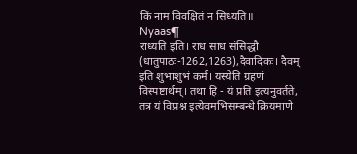किं नाम विवक्षितं न सिध्यति॥
Nyaas¶
राध्यति इति। राध साध संसिद्धौ (धातुपाठः-1262,1263),दैवादिकः। दैवम् इति शुभाशुभं कर्म। यस्येति ग्रहणं विस्पष्टार्थम्। तथा हि - यं प्रति इत्यनुवर्तते, तत्र यं विप्रश्न इत्येवमभिसम्बन्धे क्रियमाणे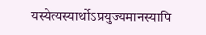यस्येत्यस्यार्थोऽप्रयुज्यमानस्यापि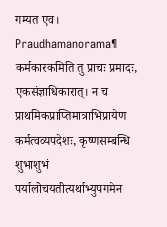गम्यत एव।
Praudhamanorama¶
कर्मकारकमिति तु प्राचः प्रमादः, एकसंज्ञाधिकारात्। न च प्राथमिकप्राप्तिमात्राभिप्रायेण कर्मत्वव्यपदेशः, कृष्णसम्बन्धि शुभाशुभं पर्यालोचयतीत्यर्थाभ्युपगमेन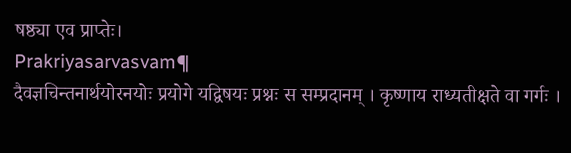षष्ठ्या एव प्राप्तेः।
Prakriyasarvasvam¶
दैवज्ञचिन्तनार्थयोरनयोः प्रयोगे यद्विषयः प्रश्नः स सम्प्रदानम् । कृष्णाय राध्यतीक्षते वा गर्गः ।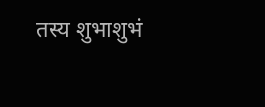तस्य शुभाशुभं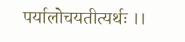पर्यालोचयतीत्यर्थः ।।